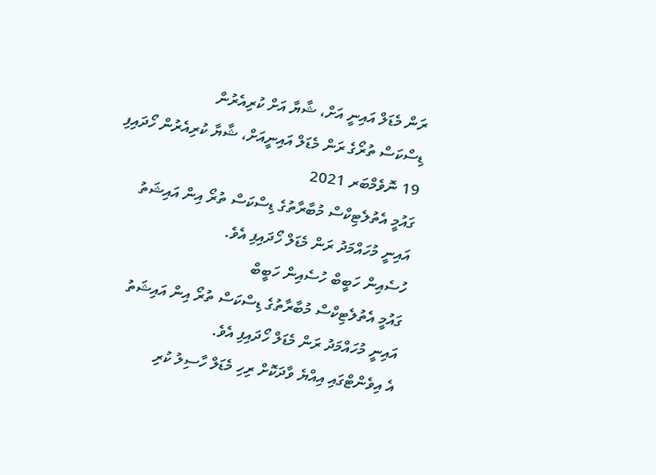ރަން މެޑަލް އައިނީ އަށް، ޝާޔާ އަށް ކުރިއެރުން
ޑިސްކަސް ތުރޯގެ ރަން މެޑަލް އައިނީއަށް، ޝާޔާ ކުރިއެރުން ހޯދައިފި
19 ނޮވެމްބަރ 2021
ގައުމީ އެތުލެޓިކްސް މުބާރާތުގެ ޑިސްކަސް ތުރޯ އިން އައިޝަތު އައިނީ މުހައްމަދު ރަން މެޑަލް ހޯދައިފި އެވެ.
ހުސެއިން ހަބީބް ހުސެއިން ހަބީބް
ގައުމީ އެތުލެޓިކްސް މުބާރާތުގެ ޑިސްކަސް ތުރޯ އިން އައިޝަތު އައިނީ މުހައްމަދު ރަން މެޑަލް ހޯދައިފި އެވެ.
އެ އިވެންޓްގައި އިއްޔެ ވާދަކޮށް ރިހި މެޑަލް ހާސިލު ކުރި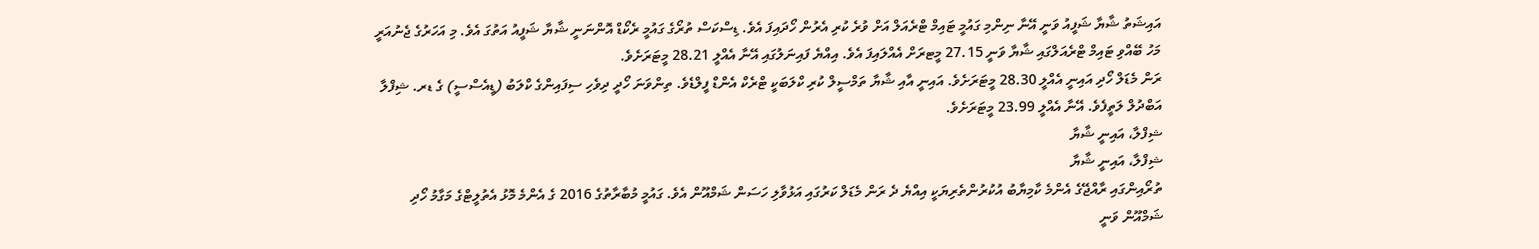އައިޝަތު ޝާޔާ ޝަފީއު ވަނީ އޭނާ ނިންމި ގައުމީ ޓައިމް ޓްރެއަލް އަށް ވުރެ ކުރި އެރުން ހޯދައިފަ އެވެ. ޑިސްކަސް ތުރޯގެ ގައުމީ ރެކޯޑް އޮންނަނީ ޝާޔާ ޝަފީއު އަތުގަ އެވެ. މި އަހަރުގެ ޖެނުއަރީ މަހު ބޭއްވި ޓައިމް ޓްރެއަލްގައި ޝާޔާ ވަނީ 27.15 މީޓރަށް އެއްލައިފަ އެވެ. އިއްޔެ ފައިނަލުގައި އޭނާ އެއްލީ 28.21 މީޓަރަށެވެ.
ރަން މެޑަލް ހޯދި އައިނީ އެއްލީ 28.30 މީޓަރަށެވެ. އައިނީ އާއި ޝާޔާ ތަމްސީލް ކުރި ކްލަބަކީ ޓްރެކް އެންޑް ފީލްޑެވެ. ތިންވަނަ ހޯދީ ދިވެހި ސިފައިންގެ ކްލަބު (ޑީއެސްސީ) ގެ ޑރ. ޝިފްލާ އަބްދުލް ލަތީފެވެ. އޭނާ އެއްލީ 23.99 މީޓަރަށެވެ.
ޝިފްލާ، އައިނީ ޝާޔާ
ޝިފްލާ، އައިނީ ޝާޔާ
ތުރޯއިންގައި ރާއްޖޭގެ އެންމެ ކާމިޔާބު އުކުރުންތެރިޔަކީ އިއްޔެ ދެ ރަން މެޑަލް ކަރުގައި އަޅުވާލި ހަސަން ޝަމްއޫން އެވެ. ގައުމީ މުބާރާތުގެ 2016 ގެ އެންމެ މޮޅު އެތުލީޓްގެ މަގާމު ހޯދި ޝަމްއޫން ވަނީ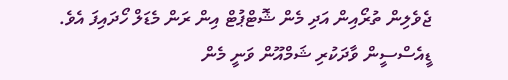ޖެވެލިން ތުރޯއިން އަދި މެން ޝޮޓްޕުޓް އިން ރަން މެޑަލް ހޯދައިފަ އެވެ.
ޑީއެސްސީން ވާދަކުރި ޝަމްއޫން ވަނީ މެން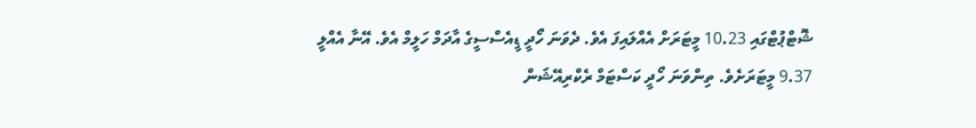ޝޮޓްޕުޓްގައި 10.23 މީޓަރަށް އެއްލައިފަ އެވެ. ދެވަނަ ހޯދީ ޑީއެސްސީގެ އާދަމް ހަލީމް އެވެ. އޭނާ އެއްލީ 9.37 މީޓަރަށެވެ. ތިންވަނަ ހޯދީ ކަސްޓަމް ރެކްރިއޭޝަން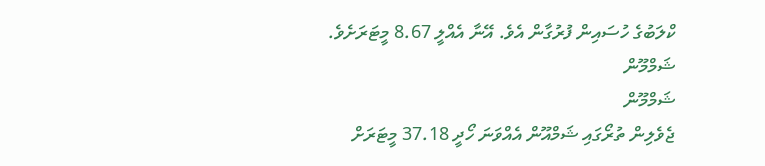ކްލަބުގެ ހުސައިން ފުރުގާން އެވެ. އޭނާ އެއްލީ 8.67 މީޓަރަށެވެ.
ޝަމްމޫން
ޝަމްމޫން
ޖެވެލިން ތުރޯގައި ޝަމްއޫން އެއްވަނަ ހޯދީ 37.18 މީޓަރަށް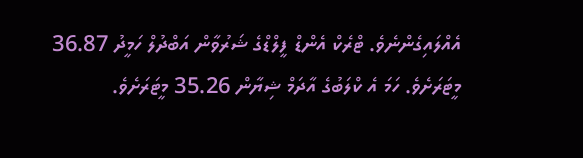އެއްލައިގެންނެވެ. ޓްރެކް އެންޑް ފީލްޑްގެ ޝަރުވާން އަބްދުލް ހަމީދު 36.87 މީޓަރަށެވެ. ހަމަ އެ ކްލަބުގެ އާދަމް ޝިޔާން 35.26 މީޓަރަށެވެ.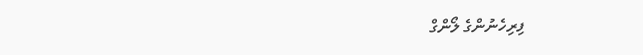ފިރިހެނުންގެ ލޯންގް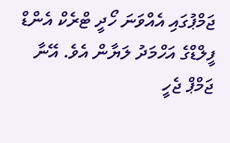ޖަމްޕުގައި އެއްވަނަ ހޯދީ ޓްރެކް އެންޑް ފީލްޑްގެ އަހްމަދު ލަޔާން އެވެ. އޭނާ ޖަމްޕް ޖެހީ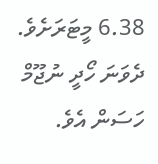6.38 މީޓަރަށެވެ. ދެވަނަ ހޯދީ ނުޖޫމް ހަސަން އެވެ.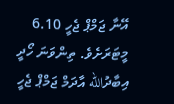އޭނާ ޖަމްޕް ޖެހީ 6.10 މީޓަރަށެވެ. ތިންވަނަ ހޯދީ އިބާދުالله އާދަމް ޖަމްޕް ޖެހީ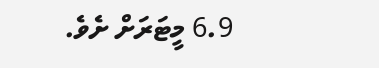6.9 މީޓަރަށް ށެވެ.